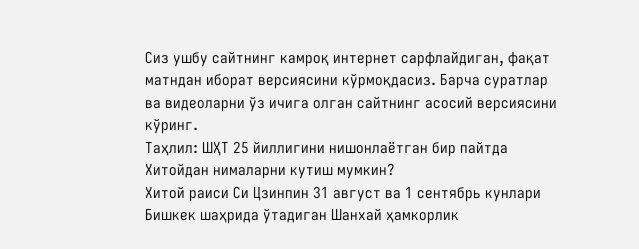Сиз ушбу сайтнинг камроқ интернет сарфлайдиган, фақат матндан иборат версиясини кўрмоқдасиз. Барча суратлар ва видеоларни ўз ичига олган сайтнинг асосий версиясини кўринг.
Таҳлил: ШҲТ 25 йиллигини нишонлаётган бир пайтда Хитойдан нималарни кутиш мумкин?
Хитой раиси Си Цзинпин 31 август ва 1 сентябрь кунлари Бишкек шаҳрида ўтадиган Шанхай ҳамкорлик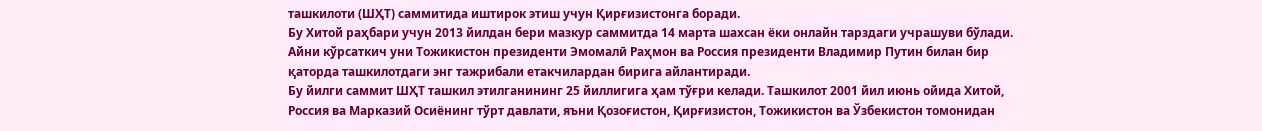ташкилоти (ШҲТ) саммитида иштирок этиш учун Қирғизистонга боради.
Бу Хитой раҳбари учун 2013 йилдан бери мазкур саммитда 14 марта шахсан ёки онлайн тарздаги учрашуви бўлади.
Айни кўрсаткич уни Тожикистон президенти Эмомалӣ Раҳмон ва Россия президенти Владимир Путин билан бир қаторда ташкилотдаги энг тажрибали етакчилардан бирига айлантиради.
Бу йилги саммит ШҲТ ташкил этилганининг 25 йиллигига ҳам тўғри келади. Ташкилот 2001 йил июнь ойида Хитой, Россия ва Марказий Осиёнинг тўрт давлати, яъни Қозоғистон, Қирғизистон, Тожикистон ва Ўзбекистон томонидан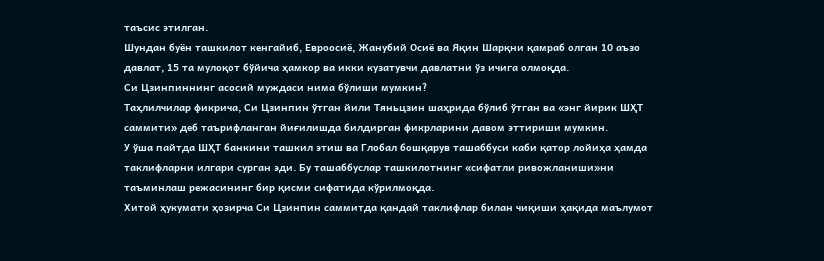таъсис этилган.
Шундан буён ташкилот кенгайиб, Евроосиё, Жанубий Осиё ва Яқин Шарқни қамраб олган 10 аъзо давлат, 15 та мулоқот бўйича ҳамкор ва икки кузатувчи давлатни ўз ичига олмоқда.
Си Цзинпиннинг асосий муждаси нима бўлиши мумкин?
Таҳлилчилар фикрича, Си Цзинпин ўтган йили Тяньцзин шаҳрида бўлиб ўтган ва «энг йирик ШҲТ саммити» деб таърифланган йиғилишда билдирган фикрларини давом эттириши мумкин.
У ўша пайтда ШҲТ банкини ташкил этиш ва Глобал бошқарув ташаббуси каби қатор лойиҳа ҳамда таклифларни илгари сурган эди. Бу ташаббуслар ташкилотнинг «сифатли ривожланиши»ни таъминлаш режасининг бир қисми сифатида кўрилмоқда.
Хитой ҳукумати ҳозирча Си Цзинпин саммитда қандай таклифлар билан чиқиши ҳақида маълумот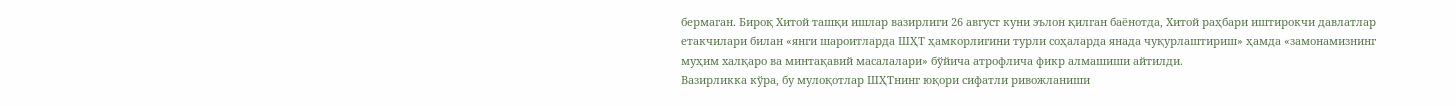бермаган. Бироқ Хитой ташқи ишлар вазирлиги 26 август куни эълон қилган баёнотда, Хитой раҳбари иштирокчи давлатлар етакчилари билан «янги шароитларда ШҲТ ҳамкорлигини турли соҳаларда янада чуқурлаштириш» ҳамда «замонамизнинг муҳим халқаро ва минтақавий масалалари» бўйича атрофлича фикр алмашиши айтилди.
Вазирликка кўра, бу мулоқотлар ШҲТнинг юқори сифатли ривожланиши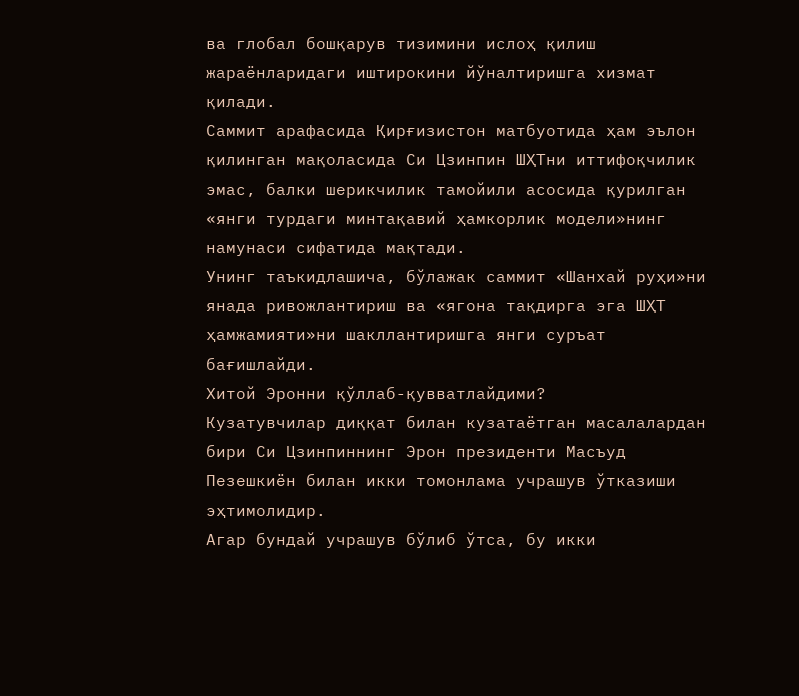ва глобал бошқарув тизимини ислоҳ қилиш жараёнларидаги иштирокини йўналтиришга хизмат қилади.
Саммит арафасида Қирғизистон матбуотида ҳам эълон қилинган мақоласида Си Цзинпин ШҲТни иттифоқчилик эмас, балки шерикчилик тамойили асосида қурилган «янги турдаги минтақавий ҳамкорлик модели»нинг намунаси сифатида мақтади.
Унинг таъкидлашича, бўлажак саммит «Шанхай руҳи»ни янада ривожлантириш ва «ягона тақдирга эга ШҲТ ҳамжамияти»ни шакллантиришга янги суръат бағишлайди.
Хитой Эронни қўллаб-қувватлайдими?
Кузатувчилар диққат билан кузатаётган масалалардан бири Си Цзинпиннинг Эрон президенти Масъуд Пезешкиён билан икки томонлама учрашув ўтказиши эҳтимолидир.
Агар бундай учрашув бўлиб ўтса, бу икки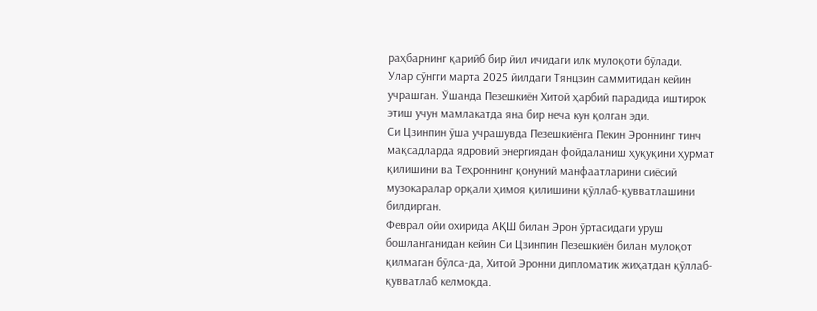раҳбарнинг қарийб бир йил ичидаги илк мулоқоти бўлади.
Улар сўнгги марта 2025 йилдаги Тянцзин саммитидан кейин учрашган. Ўшанда Пезешкиён Хитой ҳарбий парадида иштирок этиш учун мамлакатда яна бир неча кун қолган эди.
Си Цзинпин ўша учрашувда Пезешкиёнга Пекин Эроннинг тинч мақсадларда ядровий энергиядан фойдаланиш ҳуқуқини ҳурмат қилишини ва Теҳроннинг қонуний манфаатларини сиёсий музокаралар орқали ҳимоя қилишини қўллаб-қувватлашини билдирган.
Феврал ойи охирида АҚШ билан Эрон ўртасидаги уруш бошланганидан кейин Си Цзинпин Пезешкиён билан мулоқот қилмаган бўлса-да, Хитой Эронни дипломатик жиҳатдан қўллаб-қувватлаб келмоқда.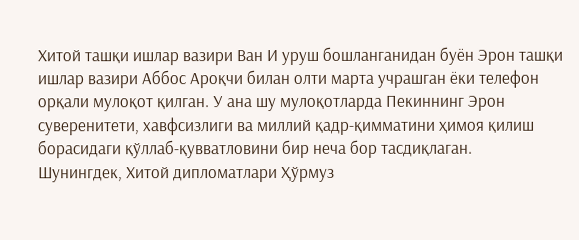Хитой ташқи ишлар вазири Ван И уруш бошланганидан буён Эрон ташқи ишлар вазири Аббос Ароқчи билан олти марта учрашган ёки телефон орқали мулоқот қилган. У ана шу мулоқотларда Пекиннинг Эрон суверенитети, хавфсизлиги ва миллий қадр-қимматини ҳимоя қилиш борасидаги қўллаб-қувватловини бир неча бор тасдиқлаган.
Шунингдек, Хитой дипломатлари Ҳўрмуз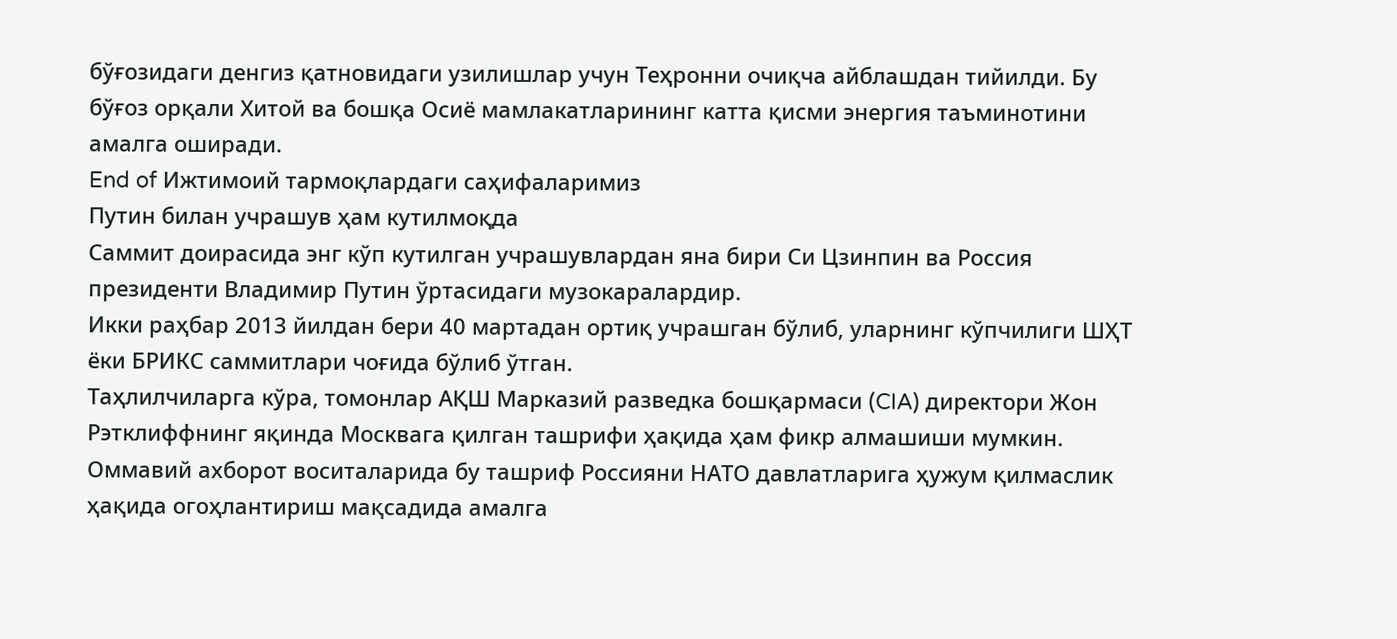бўғозидаги денгиз қатновидаги узилишлар учун Теҳронни очиқча айблашдан тийилди. Бу бўғоз орқали Хитой ва бошқа Осиё мамлакатларининг катта қисми энергия таъминотини амалга оширади.
End of Ижтимоий тармоқлардаги саҳифаларимиз
Путин билан учрашув ҳам кутилмоқда
Саммит доирасида энг кўп кутилган учрашувлардан яна бири Си Цзинпин ва Россия президенти Владимир Путин ўртасидаги музокаралардир.
Икки раҳбар 2013 йилдан бери 40 мартадан ортиқ учрашган бўлиб, уларнинг кўпчилиги ШҲТ ёки БРИКС саммитлари чоғида бўлиб ўтган.
Таҳлилчиларга кўра, томонлар АҚШ Марказий разведка бошқармаси (CIA) директори Жон Рэтклиффнинг яқинда Москвага қилган ташрифи ҳақида ҳам фикр алмашиши мумкин. Оммавий ахборот воситаларида бу ташриф Россияни НАТО давлатларига ҳужум қилмаслик ҳақида огоҳлантириш мақсадида амалга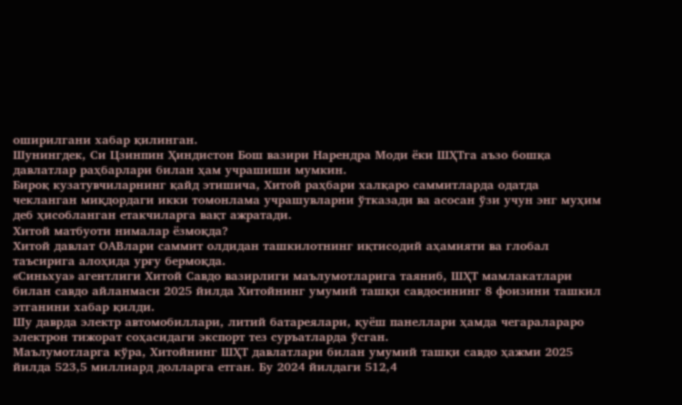оширилгани хабар қилинган.
Шунингдек, Си Цзинпин Ҳиндистон Бош вазири Нарендра Моди ёки ШҲТга аъзо бошқа давлатлар раҳбарлари билан ҳам учрашиши мумкин.
Бироқ кузатувчиларнинг қайд этишича, Хитой раҳбари халқаро саммитларда одатда чекланган миқдордаги икки томонлама учрашувларни ўтказади ва асосан ўзи учун энг муҳим деб ҳисобланган етакчиларга вақт ажратади.
Хитой матбуоти нималар ёзмоқда?
Хитой давлат ОАВлари саммит олдидан ташкилотнинг иқтисодий аҳамияти ва глобал таъсирига алоҳида урғу бермоқда.
«Синьхуа» агентлиги Хитой Савдо вазирлиги маълумотларига таяниб, ШҲТ мамлакатлари билан савдо айланмаси 2025 йилда Хитойнинг умумий ташқи савдосининг 8 фоизини ташкил этганини хабар қилди.
Шу даврда электр автомобиллари, литий батареялари, қуёш панеллари ҳамда чегаралараро электрон тижорат соҳасидаги экспорт тез суръатларда ўсган.
Маълумотларга кўра, Хитойнинг ШҲТ давлатлари билан умумий ташқи савдо ҳажми 2025 йилда 523,5 миллиард долларга етган. Бу 2024 йилдаги 512,4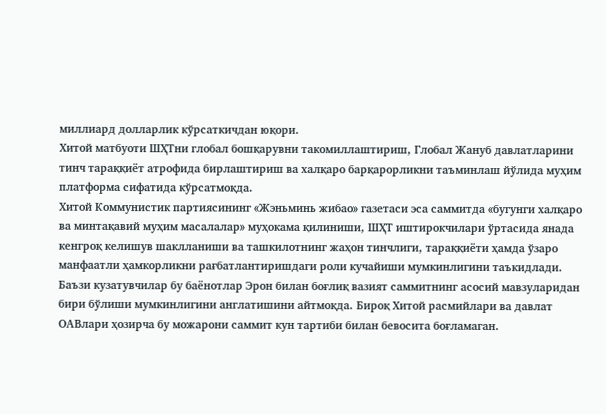миллиард долларлик кўрсаткичдан юқори.
Хитой матбуоти ШҲТни глобал бошқарувни такомиллаштириш, Глобал Жануб давлатларини тинч тараққиёт атрофида бирлаштириш ва халқаро барқарорликни таъминлаш йўлида муҳим платформа сифатида кўрсатмоқда.
Хитой Коммунистик партиясининг «Жэньминь жибао» газетаси эса саммитда «бугунги халқаро ва минтақавий муҳим масалалар» муҳокама қилиниши, ШҲТ иштирокчилари ўртасида янада кенгроқ келишув шаклланиши ва ташкилотнинг жаҳон тинчлиги, тараққиёти ҳамда ўзаро манфаатли ҳамкорликни рағбатлантиришдаги роли кучайиши мумкинлигини таъкидлади.
Баъзи кузатувчилар бу баёнотлар Эрон билан боғлиқ вазият саммитнинг асосий мавзуларидан бири бўлиши мумкинлигини англатишини айтмоқда. Бироқ Хитой расмийлари ва давлат ОАВлари ҳозирча бу можарони саммит кун тартиби билан бевосита боғламаган.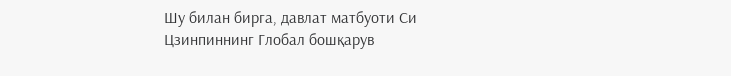Шу билан бирга, давлат матбуоти Си Цзинпиннинг Глобал бошқарув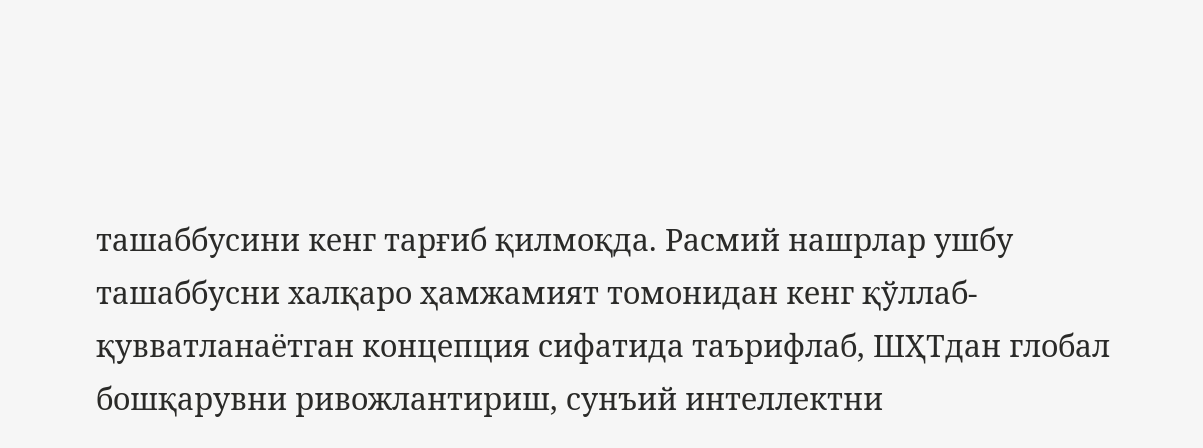ташаббусини кенг тарғиб қилмоқда. Расмий нашрлар ушбу ташаббусни халқаро ҳамжамият томонидан кенг қўллаб-қувватланаётган концепция сифатида таърифлаб, ШҲТдан глобал бошқарувни ривожлантириш, сунъий интеллектни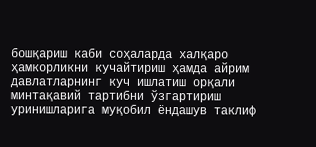бошқариш каби соҳаларда халқаро ҳамкорликни кучайтириш ҳамда айрим давлатларнинг куч ишлатиш орқали минтақавий тартибни ўзгартириш уринишларига муқобил ёндашув таклиф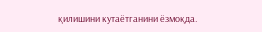қилишини кутаётганини ёзмоқда.